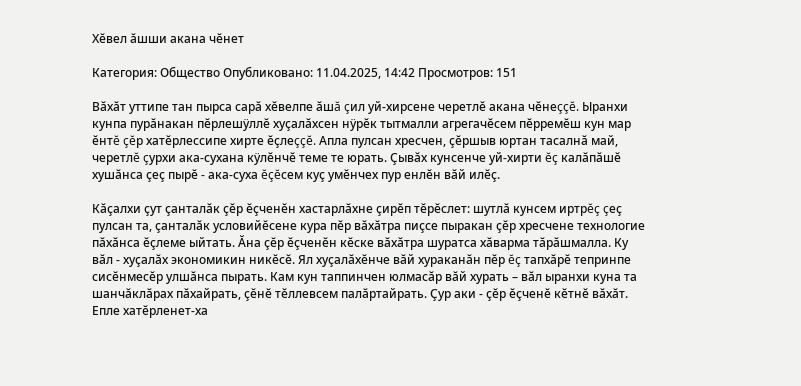Хĕвел ăшши акана чĕнет

Категория: Общество Опубликовано: 11.04.2025, 14:42 Просмотров: 151

Вăхăт уттипе тан пырса сарă хĕвелпе ăшă çил уй-хирсене черетлĕ акана чĕнеççĕ. Ыранхи кунпа пурăнакан пĕрлешÿллĕ хуçалăхсен нÿрĕк тытмалли агрегачĕсем пĕрремĕш кун мар ĕнтĕ çĕр хатĕрлессипе хирте ĕçлеççĕ. Апла пулсан хресчен, çĕршыв юртан тасалнă май, черетлĕ çурхи ака-сухана кÿлĕнчĕ теме те юрать. Çывăх кунсенче уй-хирти ĕç калăпăшĕ хушăнса çеç пырĕ - ака-суха ĕçĕсем куç умĕнчех пур енлĕн вăй илĕç.

Кăçалхи çут çанталăк çĕр ĕçченĕн хастарлăхне çирĕп тĕрĕслет: шутлă кунсем иртрĕç çеç пулсан та, çанталăк условийĕсене кура пĕр вăхăтра пиçсе пыракан çĕр хресчене технологие пăхăнса ĕçлеме ыйтать. Ăна çĕр ĕçченĕн кĕске вăхăтра шуратса хăварма тăрăшмалла. Ку вăл - хуçалăх экономикин никĕсĕ. Ял хуçалăхĕнче вăй хураканăн пĕр ĕç тапхăрĕ тепринпе сисĕнмесĕр улшăнса пырать. Кам кун таппинчен юлмасăр вăй хурать – вăл ыранхи куна та шанчăклăрах пăхайрать, çĕнĕ тĕллевсем палăртайрать. Çур аки - çĕр ĕçченĕ кĕтнĕ вăхăт. Епле хатĕрленет-ха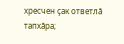хресчен çак ответлă тапхăра;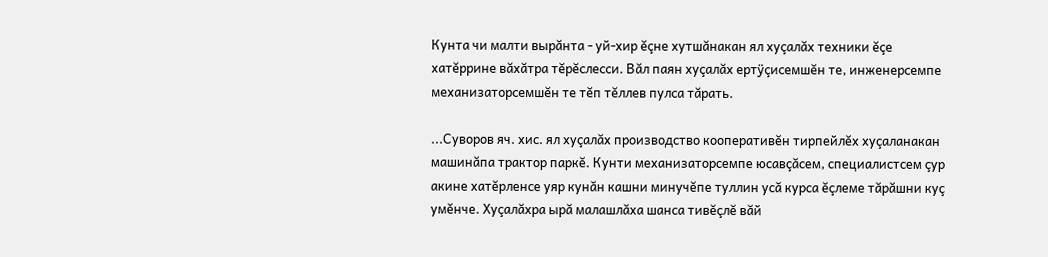Кунта чи малти вырăнта - уй-хир ĕçне хутшăнакан ял хуçалăх техники ĕçе хатĕррине вăхăтра тĕрĕслесси. Вăл паян хуçалăх ертÿçисемшĕн те, инженерсемпе механизаторсемшĕн те тĕп тĕллев пулса тăрать.

...Суворов яч. хис. ял хуçалăх производство кооперативĕн тирпейлĕх хуçаланакан машинăпа трактор паркĕ. Кунти механизаторсемпе юсавçăсем, специалистсем çур акине хатĕрленсе уяр кунăн кашни минучĕпе туллин усă курса ĕçлеме тăрăшни куç умĕнче. Хуçалăхра ырă малашлăха шанса тивĕçлĕ вăй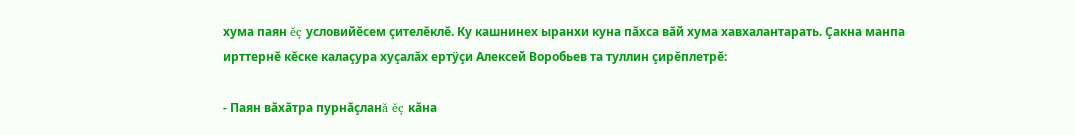хума паян ĕç условийĕсем çителĕклĕ. Ку кашнинех ыранхи куна пăхса вăй хума хавхалантарать. Çакна манпа ирттернĕ кĕске калаçура хуçалăх ертÿçи Алексей Воробьев та туллин çирĕплетрĕ:

- Паян вăхăтра пурнăçланă ĕç кăна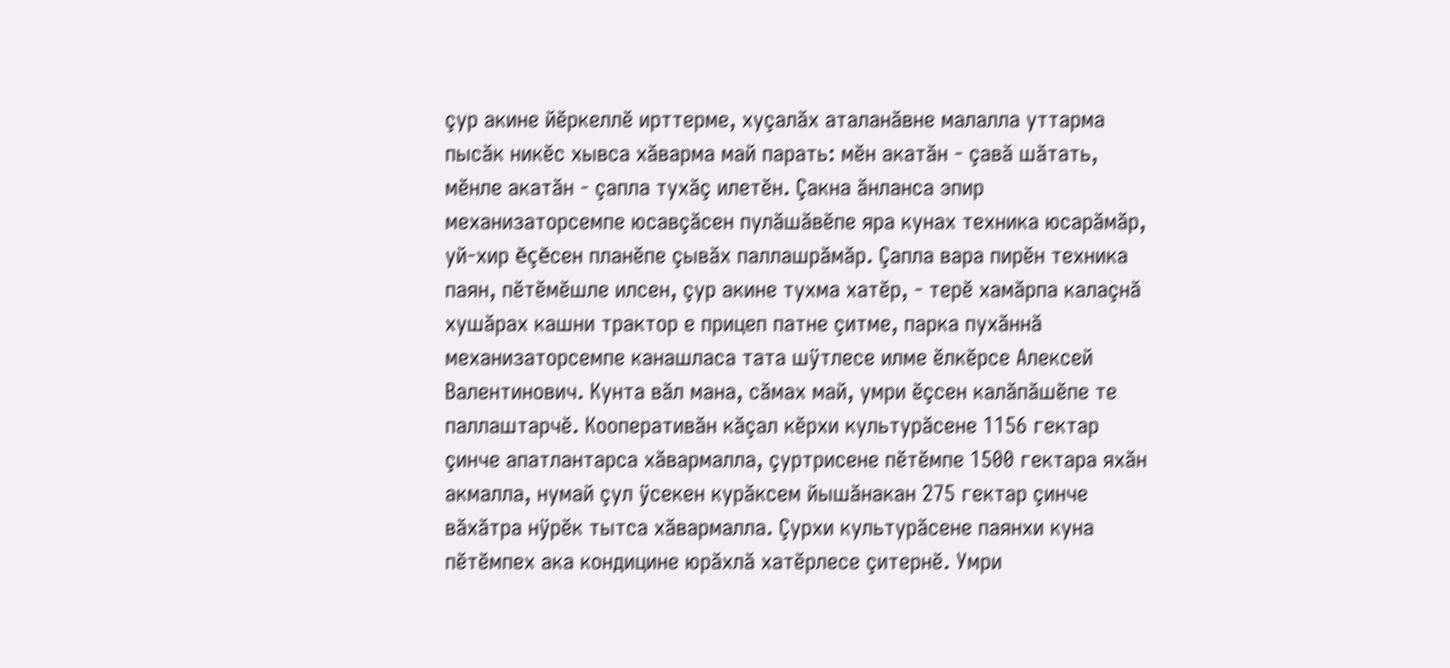çур акине йĕркеллĕ ирттерме, хуçалăх аталанăвне малалла уттарма пысăк никĕс хывса хăварма май парать: мĕн акатăн - çавă шăтать, мĕнле акатăн - çапла тухăç илетĕн. Çакна ăнланса эпир механизаторсемпе юсавçăсен пулăшăвĕпе яра кунах техника юсарăмăр, уй-хир ĕçĕсен планĕпе çывăх паллашрăмăр. Çапла вара пирĕн техника паян, пĕтĕмĕшле илсен, çур акине тухма хатĕр, - терĕ хамăрпа калаçнă хушăрах кашни трактор е прицеп патне çитме, парка пухăннă механизаторсемпе канашласа тата шÿтлесе илме ĕлкĕрсе Алексей Валентинович. Кунта вăл мана, сăмах май, умри ĕçсен калăпăшĕпе те паллаштарчĕ. Кооперативăн кăçал кĕрхи культурăсене 1156 гектар çинче апатлантарса хăвармалла, çуртрисене пĕтĕмпе 1500 гектара яхăн акмалла, нумай çул ÿсекен курăксем йышăнакан 275 гектар çинче вăхăтра нÿрĕк тытса хăвармалла. Çурхи культурăсене паянхи куна пĕтĕмпех ака кондицине юрăхлă хатĕрлесе çитернĕ. Умри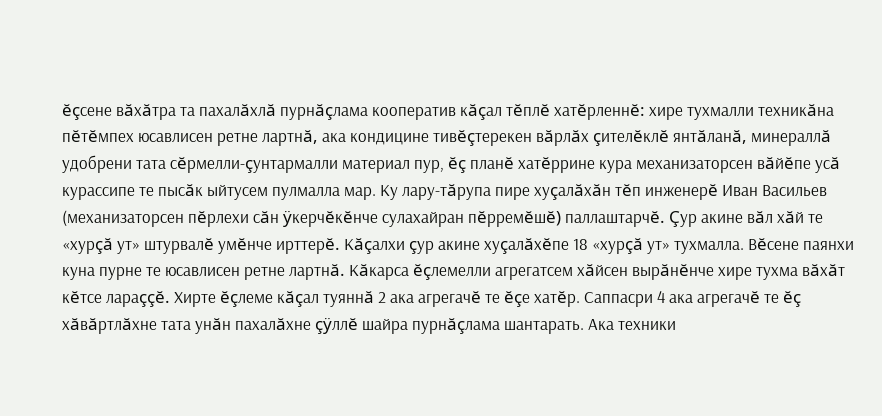ĕçсене вăхăтра та пахалăхлă пурнăçлама кооператив кăçал тĕплĕ хатĕрленнĕ: хире тухмалли техникăна пĕтĕмпех юсавлисен ретне лартнă, ака кондицине тивĕçтерекен вăрлăх çителĕклĕ янтăланă, минераллă удобрени тата сĕрмелли-çунтармалли материал пур, ĕç планĕ хатĕррине кура механизаторсен вăйĕпе усă курассипе те пысăк ыйтусем пулмалла мар. Ку лару-тăрупа пире хуçалăхăн тĕп инженерĕ Иван Васильев (механизаторсен пĕрлехи сăн ÿкерчĕкĕнче сулахайран пĕрремĕшĕ) паллаштарчĕ. Çур акине вăл хăй те «хурçă ут» штурвалĕ умĕнче ирттерĕ. Кăçалхи çур акине хуçалăхĕпе 18 «хурçă ут» тухмалла. Вĕсене паянхи куна пурне те юсавлисен ретне лартнă. Кăкарса ĕçлемелли агрегатсем хăйсен вырăнĕнче хире тухма вăхăт кĕтсе лараççĕ. Хирте ĕçлеме кăçал туяннă 2 ака агрегачĕ те ĕçе хатĕр. Саппасри 4 ака агрегачĕ те ĕç хăвăртлăхне тата унăн пахалăхне çÿллĕ шайра пурнăçлама шантарать. Ака техники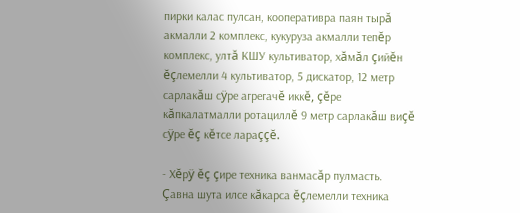пирки калас пулсан, кооперативра паян тырă акмалли 2 комплекс, кукуруза акмалли тепĕр комплекс, ултă КШУ культиватор, хăмăл çийĕн ĕçлемелли 4 культиватор, 5 дискатор, 12 метр сарлакăш сÿре агрегачĕ иккĕ, çĕре кăпкалатмалли ротациллĕ 9 метр сарлакăш виçĕ сÿре ĕç кĕтсе лараççĕ.

- Хĕрÿ ĕç çире техника ванмасăр пулмасть. Çавна шута илсе кăкарса ĕçлемелли техника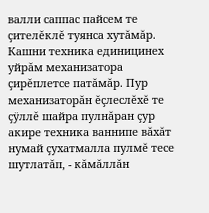валли саппас пайсем те çителĕклĕ туянса хутăмăр. Кашни техника единицинех уйрăм механизатора çирĕплетсе патăмăр. Пур механизаторăн ĕçлеслĕхĕ те çÿллĕ шайра пулнăран çур акире техника ваннипе вăхăт нумай çухатмалла пулмĕ тесе шутлатăп, - кăмăллăн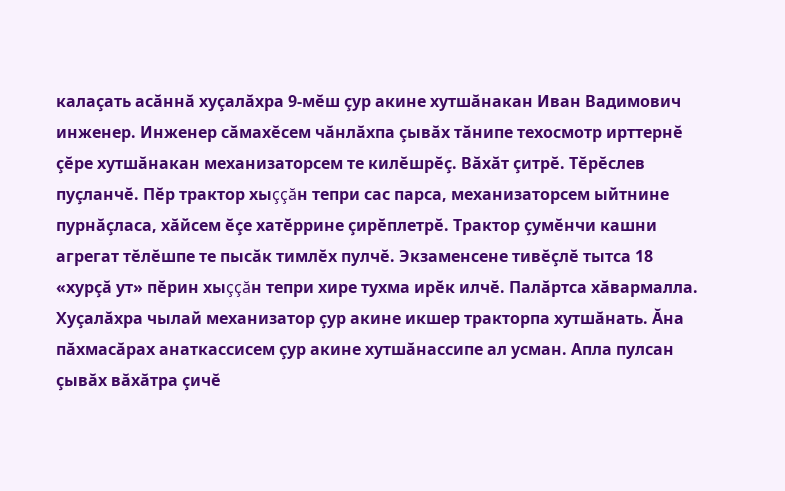калаçать асăннă хуçалăхра 9-мĕш çур акине хутшăнакан Иван Вадимович инженер. Инженер сăмахĕсем чăнлăхпа çывăх тăнипе техосмотр ирттернĕ çĕре хутшăнакан механизаторсем те килĕшрĕç. Вăхăт çитрĕ. Тĕрĕслев пуçланчĕ. Пĕр трактор хыççăн тепри сас парса, механизаторсем ыйтнине пурнăçласа, хăйсем ĕçе хатĕррине çирĕплетрĕ. Трактор çумĕнчи кашни агрегат тĕлĕшпе те пысăк тимлĕх пулчĕ. Экзаменсене тивĕçлĕ тытса 18 «хурçă ут» пĕрин хыççăн тепри хире тухма ирĕк илчĕ. Палăртса хăвармалла. Хуçалăхра чылай механизатор çур акине икшер тракторпа хутшăнать. Ăна пăхмасăрах анаткассисем çур акине хутшăнассипе ал усман. Апла пулсан çывăх вăхăтра çичĕ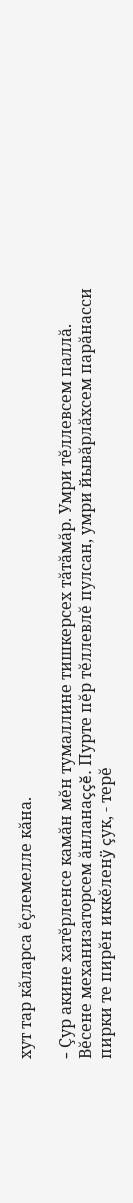хут тар кăларса ĕçлемелле кăна.

- Çур акине хатĕрленсе камăн мĕн тумаллине тишкерсех тăтăмăр. Умри тĕллевсем паллă. Вĕсене механизаторсем ăнланаççĕ. Пурте пĕр тĕллевлĕ пулсан, умри йывăрлăхсем парăнасси пирки те пирĕн иккĕленÿ çук, - терĕ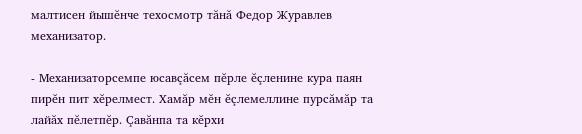малтисен йышĕнче техосмотр тăнă Федор Журавлев механизатор.

- Механизаторсемпе юсавçăсем пĕрле ĕçленине кура паян пирĕн пит хĕрелмест. Хамăр мĕн ĕçлемеллине пурсăмăр та лайăх пĕлетпĕр. Çавăнпа та кĕрхи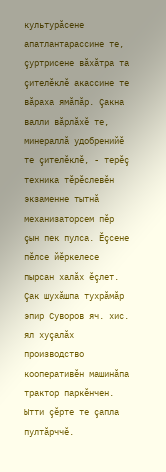культурăсене апатлантарассине те, çуртрисене вăхăтра та çителĕклĕ акассине те вăраха ямăпăр. Çакна валли вăрлăхĕ те, минераллă удобренийĕ те çителĕклĕ, - терĕç техника тĕрĕслевĕн экзаменне тытнă механизаторсем пĕр çын пек пулса. Ĕçсене пĕлсе йĕркелесе пырсан халăх ĕçлет. Çак шухăшпа тухрăмăр эпир Суворов яч. хис. ял хуçалăх производство кооперативĕн машинăпа трактор паркĕнчен. Ытти çĕрте те çапла пултăрччĕ.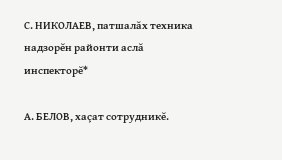С. НИКОЛАЕВ, патшалăх техника надзорĕн районти аслă инспекторĕ*

А. БЕЛОВ, хаçат сотрудникĕ.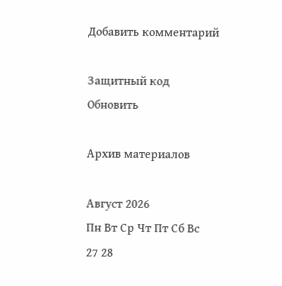Добавить комментарий

Защитный код
Обновить

Архив материалов

Август 2026
Пн Вт Ср Чт Пт Сб Вс
27 28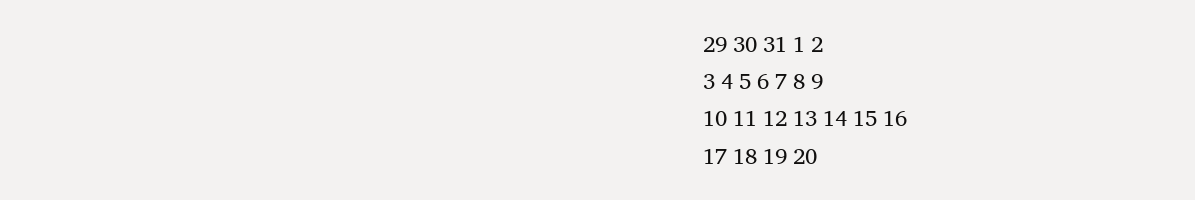29 30 31 1 2
3 4 5 6 7 8 9
10 11 12 13 14 15 16
17 18 19 20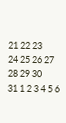21 22 23
24 25 26 27 28 29 30
31 1 2 3 4 5 6